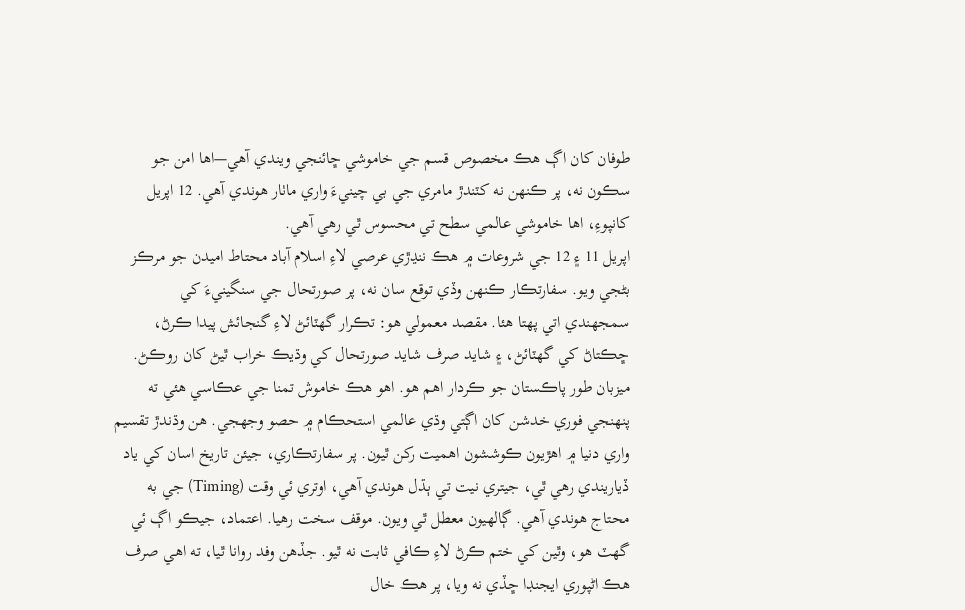طوفان کان اڳ هڪ مخصوص قسم جي خاموشي ڇائنجي ويندي آهي—اها امن جو سڪون نه، پر ڪنهن نه کٽندڙ مامري جي بي چينيءَ واري ماٺار هوندي آهي. 12 اپريل کانپوءِ، اها خاموشي عالمي سطح تي محسوس ٿي رهي آهي.
اپريل 11 ۽ 12 جي شروعات ۾ هڪ ننڍڙي عرصي لاءِ اسلام آباد محتاط اميدن جو مرڪز بڻجي ويو. سفارتڪار ڪنهن وڏي توقع سان نه، پر صورتحال جي سنگينيءَ کي سمجهندي اتي پهتا هئا. مقصد معمولي هو: تڪرار گهٽائڻ لاءِ گنجائش پيدا ڪرڻ، ڇڪتاڻ کي گهٽائڻ، ۽ شايد صرف شايد صورتحال کي وڌيڪ خراب ٿيڻ کان روڪڻ. ميزبان طور پاڪستان جو ڪردار اهم هو. اهو هڪ خاموش تمنا جي عڪاسي هئي ته پنهنجي فوري خدشن کان اڳتي وڌي عالمي استحڪام ۾ حصو وجهجي. هن وڌندڙ تقسيم واري دنيا ۾ اهڙيون ڪوششون اهميت رکن ٿيون. پر سفارتڪاري، جيئن تاريخ اسان کي ياد ڏياريندي رهي ٿي، جيتري نيت تي ٻڌل هوندي آهي، اوتري ئي وقت (Timing) جي به محتاج هوندي آهي. ڳالهيون معطل ٿي ويون. موقف سخت رهيا. اعتماد، جيڪو اڳ ئي گهٽ هو، وٿين کي ختم ڪرڻ لاءِ ڪافي ثابت نه ٿيو. جڏهن وفد روانا ٿيا، ته اهي صرف هڪ اڻپوري ايجنڊا ڇڏي نه ويا، پر هڪ خال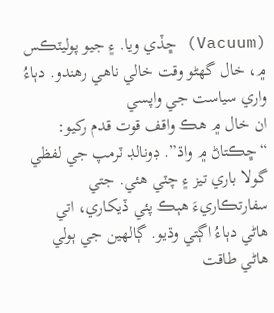(Vacuum) ڇڏي ويا. ۽ جيو پوليٽڪس ۾، خال گهڻو وقت خالي ناهي رهندو. دٻاءُ واري سياست جي واپسي
ان خال ۾ هڪ واقف قوت قدم رکيو: “ڇڪتاڻ ۾ واڌ”. ڊونالڊ ٽرمپ جي لفظي گولا باري تيز ۽ چٽي هئي. جتي سفارتڪاريءَ هٻڪ پئي ڏيکاري، اتي هاڻي دٻاءُ اڳتي وڌيو. ڳالهين جي ٻولي هاڻي طاقت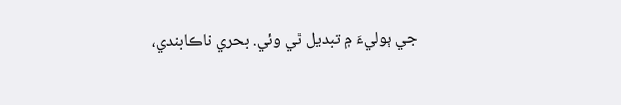جي ٻوليءَ ۾ تبديل ٿي وئي. بحري ناڪابندي،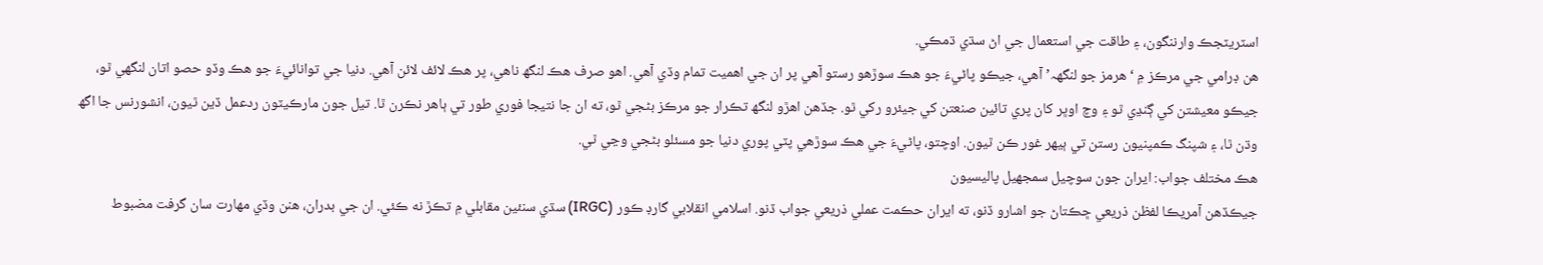اسٽريٽجڪ وارننگون، ۽ طاقت جي استعمال جي اڻ سڌي ڌمڪي.
هن ڊرامي جي مرڪز ۾ ‘هرمز جو لنگھہ’ آهي، جيڪو پاڻيءَ جو هڪ سوڙهو رستو آهي پر ان جي اهميت تمام وڏي آهي. اهو صرف هڪ لنگھ ناهي، پر هڪ لائف لائن آهي. دنيا جي توانائيءَ جو هڪ وڏو حصو اتان لنگهي ٿو، جيڪو معيشتن کي ڳنڍي ٿو ۽ وچ اوڀر کان پري تائين صنعتن کي جيئرو رکي ٿو. جڏهن اهڙو لنگھ تڪرار جو مرڪز بڻجي ٿو، ته ان جا نتيجا فوري طور تي ٻاهر نڪرن ٿا. تيل جون مارڪيٽون ردعمل ڏين ٿيون، انشورنس جا اگھ وڌن ٿا، ۽ شپنگ ڪمپنيون رستن تي ٻيهر غور ڪن ٿيون. اوچتو، پاڻيءَ جي هڪ سوڙهي پٽي پوري دنيا جو مسئلو بڻجي وڃي ٿي.
هڪ مختلف جواب: ايران جون سوچيل سمجهيل پاليسيون
جيڪڏهن آمريڪا لفظن ذريعي ڇڪتاڻ جو اشارو ڏنو، ته ايران حڪمت عملي ذريعي جواب ڏنو. اسلامي انقلابي گارڊ ڪور (IRGC) سڌي سنئين مقابلي ۾ تڪڙ نه ڪئي. ان جي بدران، هنن وڏي مهارت سان گرفت مضبوط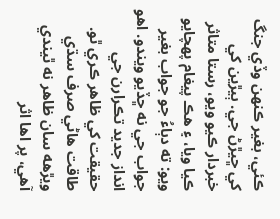ڪئي، بغير ڪنهن وڏي جنگ کي ڇيڙڻ جي. ٻيڙين کي خبردار ڪيو ويو، رستا متاثر ڪيا ويا، ۽ هڪ پيغام پهچايو ويو: ته دٻاءُ جو جواب بغير جواب جي نه ڇڏيو ويندو. اهو انداز جديد تڪرارن جي حقيقت کي ظاهر ڪري ٿو. طاقت هاڻي صرف سڌي ويڙهه سان ظاهر نه ٿيندي آهي، پر اها اثر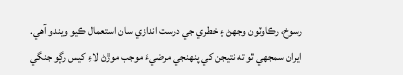رسوخ، رڪاوٽون وجهڻ ۽ خطري جي درست اندازي سان استعمال ڪيو ويندو آهي. ايران سمجهي ٿو ته نتيجن کي پنهنجي مرضيءَ موجب موڙڻ لاءِ کيس رڳو جنگي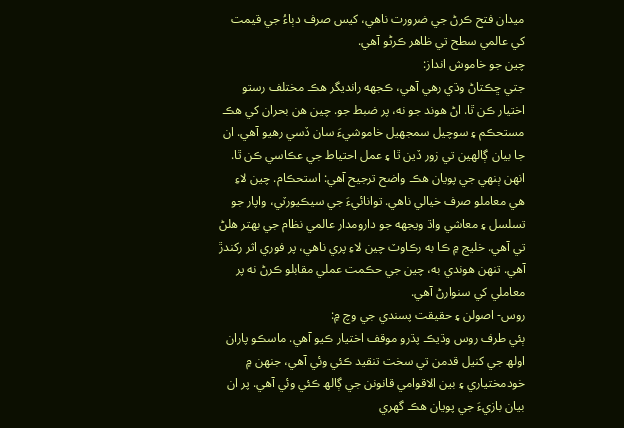ميدان فتح ڪرڻ جي ضرورت ناهي، کيس صرف دٻاءُ جي قيمت کي عالمي سطح تي ظاهر ڪرڻو آهي.
چين جو خاموش انداز:
جتي ڇڪتاڻ وڌي رهي آهي، ڪجهه رانديگر هڪ مختلف رستو اختيار ڪن ٿا. اڻ هوند جو نه، پر ضبط جو. چين هن بحران کي هڪ مستحڪم ۽ سوچيل سمجهيل خاموشيءَ سان ڏسي رهيو آهي. ان جا بيان ڳالهين تي زور ڏين ٿا ۽ عمل احتياط جي عڪاسي ڪن ٿا. انهن ٻنهي جي پويان هڪ واضح ترجيح آهي: استحڪام. چين لاءِ هي معاملو صرف خيالي ناهي. توانائيءَ جي سيڪيورٽي، واپار جو تسلسل ۽ معاشي واڌ ويجهه جو دارومدار عالمي نظام جي بهتر هلڻ تي آهي. خليج ۾ ڪا به رڪاوٽ چين لاءِ پري ناهي، پر فوري اثر رکندڙ آهي. تنهن هوندي به، چين جي حڪمت عملي مقابلو ڪرڻ نه پر معاملي کي سنوارڻ آهي.
روس- اصولن ۽ حقيقت پسندي جي وچ ۾:
ٻئي طرف روس وڌيڪ پڌرو موقف اختيار ڪيو آهي. ماسڪو پاران اولھ جي کنيل قدمن تي سخت تنقيد ڪئي وئي آهي، جنهن ۾ خودمختياري ۽ بين الاقوامي قانونن جي ڳالھ ڪئي وئي آهي. پر ان بيان بازيءَ جي پويان هڪ گهري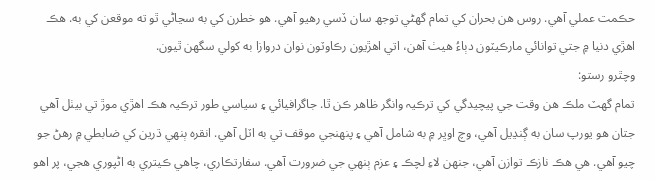حڪمت عملي آهي. روس هن بحران کي تمام گهڻي توجھ سان ڏسي رهيو آهي. هو خطرن کي به سڃاڻي ٿو ته موقعن کي به. هڪ اهڙي دنيا ۾ جتي توانائي مارڪيٽون دٻاءُ هيٺ آهن، اتي اهڙيون رڪاوٽون نوان دروازا به کولي سگهن ٿيون.
وچٿرو رستو:
تمام گهٽ ملڪ هن وقت جي پيچيدگي کي ترڪيہ وانگر ظاهر ڪن ٿا. جاگرافيائي ۽ سياسي طور ترڪيہ هڪ اهڙي موڙ تي بيٺل آهي جتان هو يورپ سان به ڳنڍيل آهي، وچ اوڀر ۾ به شامل آهي ۽ پنهنجي موقف تي به اٽل آهي. انقره ٻنهي ڌرين کي ضابطي ۾ رهڻ جو چيو آهي. هي هڪ نازڪ توازن آهي، جنهن لاءِ لچڪ ۽ عزم ٻنهي جي ضرورت آهي. سفارتڪاري، چاهي ڪيتري به اڻپوري هجي، پر اهو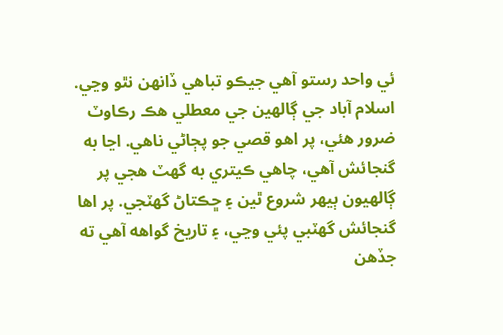ئي واحد رستو آهي جيڪو تباهي ڏانهن نٿو وڃي. اسلام آباد جي ڳالهين جي معطلي هڪ رڪاوٽ ضرور هئي، پر اهو قصي جو پڄاڻي ناهي. اڃا به گنجائش آهي، چاهي ڪيتري به گهٽ هجي پر ڳالهيون ٻيهر شروع ٿين ۽ ڇڪتاڻ گهٽجي. پر اها گنجائش گهٽبي پئي وڃي، ۽ تاريخ گواهه آهي ته جڏهن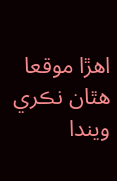اهڙا موقعا هٿان نڪري ويندا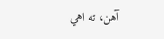آهن، ته اهي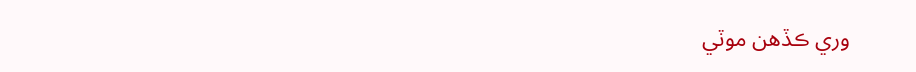وري ڪڏهن موٽي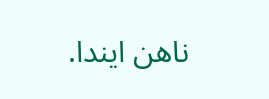ناهن ايندا.